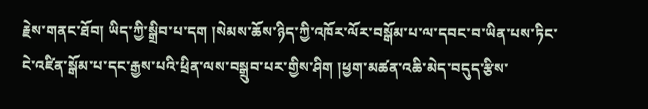རྗེས་གནང་ཐོབ། ཡིད་ཀྱི་སྒྲིབ་པ་དག །སེམས་ཆོས་ཉིད་ཀྱི་འཁོར་ལོར་བསྒོམ་པ་ལ་དབང་བ་ཡིན་པས་ཏིང་ངེ་འཛིན་སྒོམ་པ་དང་རྒྱས་པའི་ཕྲིན་ལས་བསྒྲུབ་པར་གྱིས་ཤིག །ཕྱག་མཚན་འཆི་མེད་བདུད་རྩིས་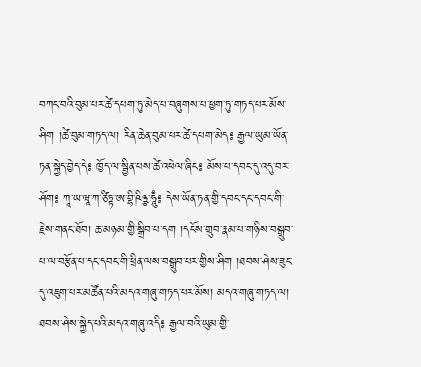བཀང་བའི་བུམ་པར་ཚེ་དཔག་ཏུ་མེད་པ་བཞུགས་པ་ཕྱག་ཏུ་གཏད་པར་མོས་ཤིག །ཚེ་བུམ་གཏད་ལ། རིན་ཆེན་བུམ་པར་ཚེ་དཔག་མེད༔ རྒྱལ་ཡུམ་ཡོན་ཏན་སྐྱེད་བྱེད་དེ༔ ཁྱོད་ལ་སྦྱིན་པས་ཚེ་འཕེལ་ཞིང༔ མོས་པ་དབང་དུ་འདུ་བར་ཤོག༔ ཀཱ་ཡ་ཝཱ་ཀ་ཙིཏྟ་ཨ་བྷི་ཥིཉྩ་ཧཱུྃ༔ དེས་ཡོན་ཏན་གྱི་དབང་དང་དབང་གི་རྗེས་གནང་ཐོབ། ཆ་མཉམ་གྱི་སྒྲིབ་པ་དག །དངོས་གྲུབ་རྣམ་པ་གཉིས་བསྒྲུབ་པ་ལ་བརྩོན་པ་དང་དབང་གི་ཕྲིན་ལས་བསྒྲུབ་པར་གྱིས་ཤིག །ཐབས་ཤེས་ཟུང་དུ་འཇུག་པར་མཚོན་པའི་མདའ་གཞུ་གཏད་པར་མོས། མདའ་གཞུ་གཏད་ལ། ཐབས་ཤེས་སྐྱེད་པའི་མདའ་གཞུ་འདི༔ རྒྱལ་བའི་ཡུམ་གྱི་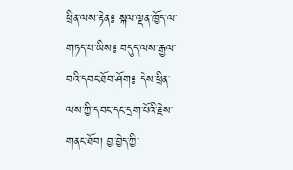ཕྲིན་ལས་རྟེན༔ སྐལ་ལྡན་ཁྱོད་ལ་གཏད་པ་ཡིས༔ བདུད་ལས་རྒྱལ་བའི་དབང་ཐོབ་ཤོག༔ དེས་ཕྲིན་ལས་ཀྱི་དབང་དང་དྲག་པོའི་རྗེས་གནང་ཐོབ། བྱ་བྱེད་ཀྱི་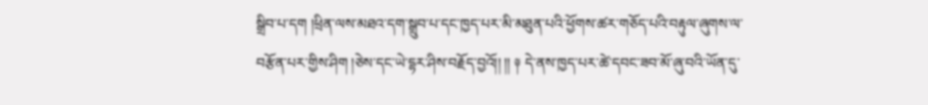སྒྲིབ་པ་དག །ཕྲིན་ལས་མཐའ་དག་སྒྲུབ་པ་དང་ཁྱད་པར་མི་མཐུན་པའི་ཕྱོགས་ཚར་གཅོད་པའི་བརྟུལ་ཞུགས་ལ་བརྩོན་པར་གྱིས་ཤིག །ཅེས་དང་ཡེ་དྷར་ཤིས་བརྗོད་བྱའོ།། །། ༈ དེ་ནས་ཁྱད་པར་ཚེ་དབང་ཟབ་མོ་ཞུ་བའི་ཡོན་དུ་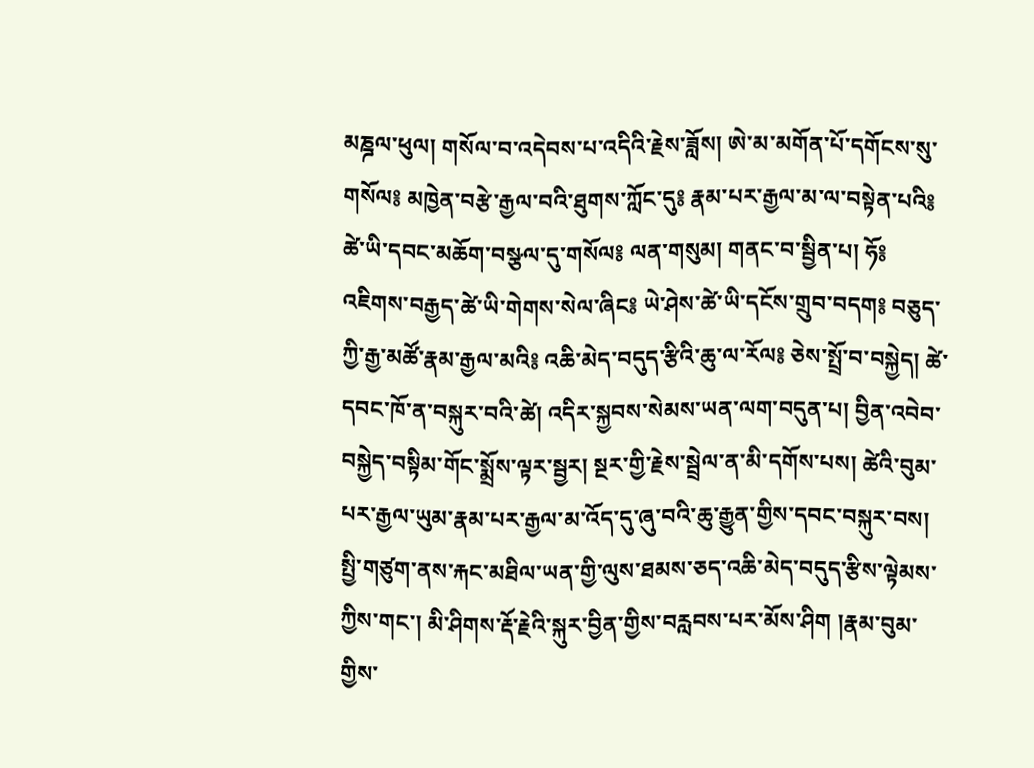མཎྜལ་ཕུལ། གསོལ་བ་འདེབས་པ་འདིའི་རྗེས་ཟློས། ཨེ་མ་མགོན་པོ་དགོངས་སུ་གསོལ༔ མཁྱེན་བརྩེ་རྒྱལ་བའི་ཐུགས་ཀློང་དུ༔ རྣམ་པར་རྒྱལ་མ་ལ་བསྟེན་པའི༔ ཚེ་ཡི་དབང་མཆོག་བསྩལ་དུ་གསོལ༔ ལན་གསུམ། གནང་བ་སྦྱིན་པ། ཧོ༔ འཇིགས་བརྒྱད་ཚེ་ཡི་གེགས་སེལ་ཞིང༔ ཡེ་ཤེས་ཚེ་ཡི་དངོས་གྲུབ་བདག༔ བཅུད་ཀྱི་རྒྱ་མཚོ་རྣམ་རྒྱལ་མའི༔ འཆི་མེད་བདུད་རྩིའི་ཆུ་ལ་རོལ༔ ཅེས་སྤྲོ་བ་བསྐྱེད། ཚེ་དབང་ཁོ་ན་བསྐུར་བའི་ཚེ། འདིར་སྐྱབས་སེམས་ཡན་ལག་བདུན་པ། བྱིན་འབེབ་བསྐྱེད་བསྟིམ་གོང་སྨྲོས་ལྟར་སྦྱར། སྔར་གྱི་རྗེས་སྦྲེལ་ན་མི་དགོས་པས། ཚེའི་བུམ་པར་རྒྱལ་ཡུམ་རྣམ་པར་རྒྱལ་མ་འོད་དུ་ཞུ་བའི་ཆུ་རྒྱུན་གྱིས་དབང་བསྐུར་བས། སྤྱི་གཙུག་ནས་རྐང་མཐིལ་ཡན་གྱི་ལུས་ཐམས་ཅད་འཆི་མེད་བདུད་རྩིས་ལྟེམས་ཀྱིས་གང་། མི་ཤིགས་རྡོ་རྗེའི་སྐུར་བྱིན་གྱིས་བརླབས་པར་མོས་ཤིག །རྣམ་བུམ་གྱིས་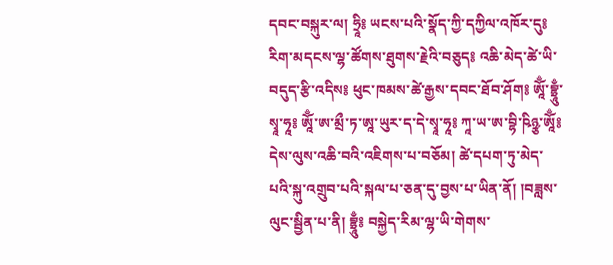དབང་བསྐུར་ལ། ཧྲཱི༔ ཡངས་པའི་སྣོད་ཀྱི་དཀྱིལ་འཁོར་དུ༔ རིག་མདངས་ལྷ་ཚོགས་ཐུགས་རྗེའི་བཅུད༔ འཆི་མེད་ཚེ་ཡི་བདུད་རྩི་འདིས༔ ཕུང་ཁམས་ཚེ་རྒྱས་དབང་ཐོབ་ཤོག༔ ཨཱོྃ་བྷྲཱུྃ་སྭཱ་ཧཱ༔ ཨཱོྃ་ཨ་མྲྀ་ཏ་ཨཱ་ཡུར་ད་དེ་སྭཱ་ཧཱ༔ ཀཱ་ཡ་ཨ་བྷི་ཥིཉྩ་ཨཱོྃ༔ དེས་ལུས་འཆི་བའི་འཇིགས་པ་བཅོམ། ཚེ་དཔག་ཏུ་མེད་པའི་སྐུ་འགྲུབ་པའི་སྐལ་པ་ཅན་དུ་བྱས་པ་ཡིན་ནོ། །བཟླས་ལུང་སྦྱིན་པ་ནི། བྷྲཱུྃ༔ བསྐྱེད་རིམ་ལྷ་ཡི་གེགས་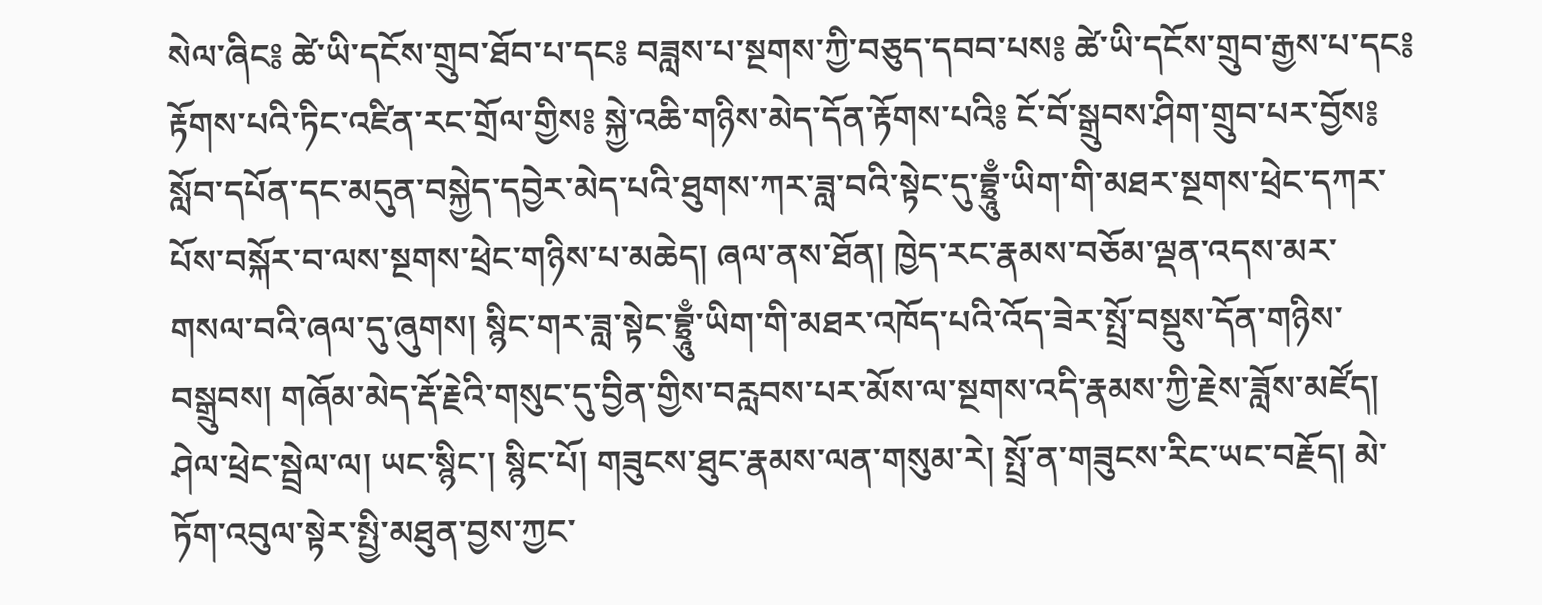སེལ་ཞིང༔ ཚེ་ཡི་དངོས་གྲུབ་ཐོབ་པ་དང༔ བཟླས་པ་སྔགས་ཀྱི་བཅུད་དབབ་པས༔ ཚེ་ཡི་དངོས་གྲུབ་རྒྱས་པ་དང༔ རྟོགས་པའི་ཏིང་འཛིན་རང་གྲོལ་གྱིས༔ སྐྱེ་འཆི་གཉིས་མེད་དོན་རྟོགས་པའི༔ ངོ་བོ་སྒྲུབས་ཤིག་གྲུབ་པར་བྱོས༔ སློབ་དཔོན་དང་མདུན་བསྐྱེད་དབྱེར་མེད་པའི་ཐུགས་ཀར་ཟླ་བའི་སྟེང་དུ་བྷྲཱུྃ་ཡིག་གི་མཐར་སྔགས་ཕྲེང་དཀར་པོས་བསྐོར་བ་ལས་སྔགས་ཕྲེང་གཉིས་པ་མཆེད། ཞལ་ནས་ཐོན། ཁྱེད་རང་རྣམས་བཅོམ་ལྡན་འདས་མར་གསལ་བའི་ཞལ་དུ་ཞུགས། སྙིང་གར་ཟླ་སྟེང་བྷྲཱུྃ་ཡིག་གི་མཐར་འཁོད་པའི་འོད་ཟེར་སྤྲོ་བསྡུས་དོན་གཉིས་བསྒྲུབས། གཞོམ་མེད་རྡོ་རྗེའི་གསུང་དུ་བྱིན་གྱིས་བརླབས་པར་མོས་ལ་སྔགས་འདི་རྣམས་ཀྱི་རྗེས་ཟློས་མཛོད། ཤེལ་ཕྲེང་སྦྲེལ་ལ། ཡང་སྙིང་། སྙིང་པོ། གཟུངས་ཐུང་རྣམས་ལན་གསུམ་རེ། སྤྲོ་ན་གཟུངས་རིང་ཡང་བརྗོད། མེ་ཏོག་འབུལ་སྟེར་སྤྱི་མཐུན་བྱས་ཀྱང་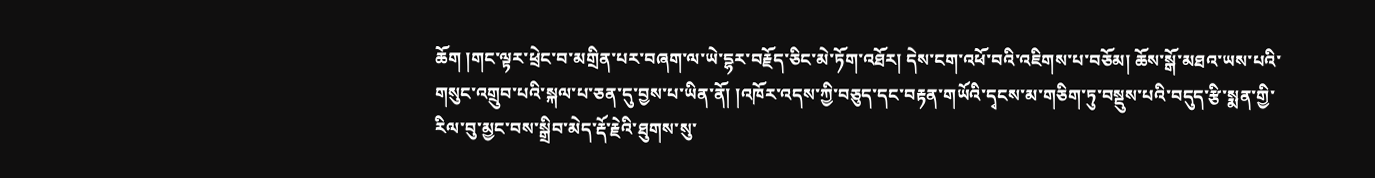ཆོག །གང་ལྟར་ཕྲེང་བ་མགྲིན་པར་བཞག་ལ་ཡེ་དྷར་བརྗོད་ཅིང་མེ་ཏོག་འཐོར། དེས་ངག་འཕོ་བའི་འཇིགས་པ་བཅོམ། ཆོས་སྒོ་མཐའ་ཡས་པའི་གསུང་འགྲུབ་པའི་སྐལ་པ་ཅན་དུ་བྱས་པ་ཡིན་ནོ། །འཁོར་འདས་ཀྱི་བཅུད་དང་བརྟན་གཡོའི་དྭངས་མ་གཅིག་ཏུ་བསྡུས་པའི་བདུད་རྩི་སྨན་གྱི་རིལ་བུ་མྱང་བས་སྒྲིབ་མེད་རྡོ་རྗེའི་ཐུགས་སུ་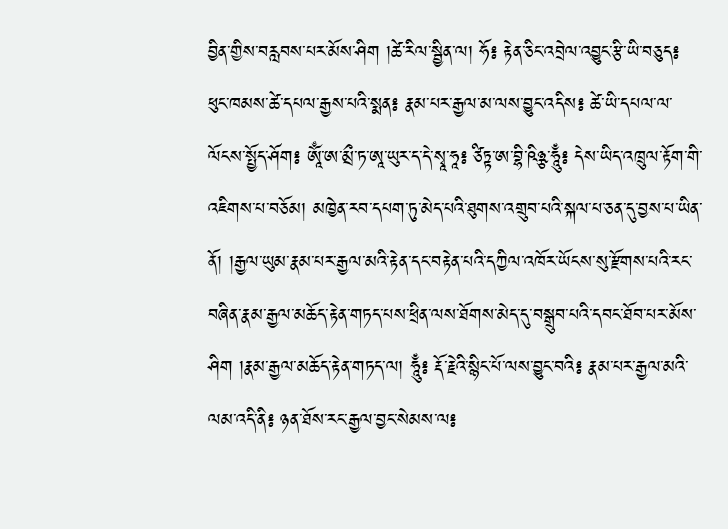བྱིན་གྱིས་བརླབས་པར་མོས་ཤིག །ཚེ་རིལ་སྦྱིན་ལ། ཧོ༔ རྟེན་ཅིང་འབྲེལ་འབྱུང་རྩི་ཡི་བཅུད༔ ཕུང་ཁམས་ཚེ་དཔལ་རྒྱས་པའི་སྨན༔ རྣམ་པར་རྒྱལ་མ་ལས་བྱུང་འདིས༔ ཚེ་ཡི་དཔལ་ལ་ལོངས་སྤྱོད་ཤོག༔ ཨཱོྃ་ཨ་མྲྀ་ཏ་ཨཱ་ཡུར་ད་དེ་སྭཱ་ཧཱ༔ ཙིཏྟ་ཨ་བྷི་ཥིཉྩ་ཧཱུྃ༔ དེས་ཡིད་འཁྲུལ་རྟོག་གི་འཇིགས་པ་བཅོམ། མཁྱེན་རབ་དཔག་ཏུ་མེད་པའི་ཐུགས་འགྲུབ་པའི་སྐལ་པ་ཅན་དུ་བྱས་པ་ཡིན་ནོ། །རྒྱལ་ཡུམ་རྣམ་པར་རྒྱལ་མའི་རྟེན་དང་བརྟེན་པའི་དཀྱིལ་འཁོར་ཡོངས་སུ་རྫོགས་པའི་རང་བཞིན་རྣམ་རྒྱལ་མཆོད་རྟེན་གཏད་པས་ཕྲིན་ལས་ཐོགས་མེད་དུ་བསྒྲུབ་པའི་དབང་ཐོབ་པར་མོས་ཤིག །རྣམ་རྒྱལ་མཆོད་རྟེན་གཏད་ལ། ཧཱུྃ༔ རྡོ་རྗེའི་སྙིང་པོ་ལས་བྱུང་བའི༔ རྣམ་པར་རྒྱལ་མའི་ལམ་འདི་ནི༔ ཉན་ཐོས་རང་རྒྱལ་བྱང་སེམས་ལ༔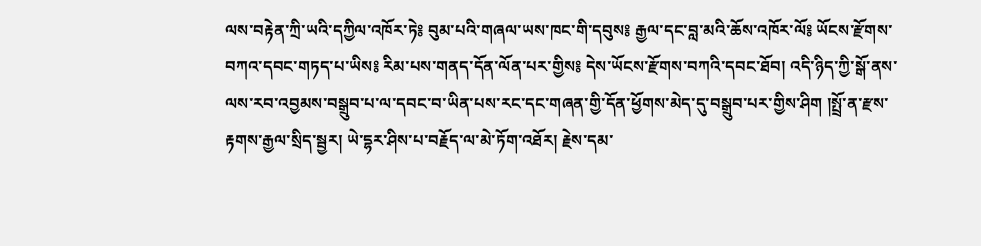ལས་བརྟེན་ཀྲི་ཡའི་དཀྱིལ་འཁོར་ཏེ༔ བུམ་པའི་གཞལ་ཡས་ཁང་གི་དབུས༔ རྒྱལ་དང་བླ་མའི་ཆོས་འཁོར་ལོ༔ ཡོངས་རྫོགས་བཀའ་དབང་གཏད་པ་ཡིས༔ རིམ་པས་གནད་དོན་ལོན་པར་གྱིས༔ དེས་ཡོངས་རྫོགས་བཀའི་དབང་ཐོབ། འདི་ཉིད་ཀྱི་སྒོ་ནས་ལས་རབ་འབྱམས་བསྒྲུབ་པ་ལ་དབང་བ་ཡིན་པས་རང་དང་གཞན་གྱི་དོན་ཕྱོགས་མེད་དུ་བསྒྲུབ་པར་གྱིས་ཤིག །སྤྲོ་ན་རྫས་རྟགས་རྒྱལ་སྲིད་སྦྱར། ཡེ་དྷར་ཤིས་པ་བརྗོད་ལ་མེ་ཏོག་འཐོར། རྗེས་དམ་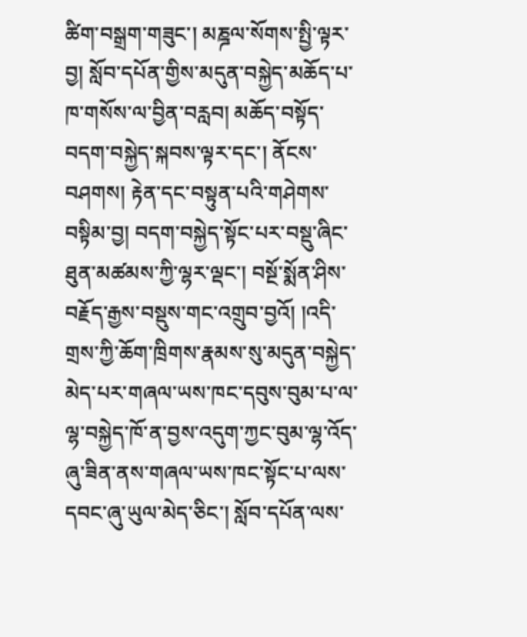ཚིག་བསྒྲག་གཟུང་། མཎྜལ་སོགས་སྤྱི་ལྟར་བྱ། སློབ་དཔོན་གྱིས་མདུན་བསྐྱེད་མཆོད་པ་ཁ་གསོས་ལ་བྱིན་བརླབ། མཆོད་བསྟོད་བདག་བསྐྱེད་སྐབས་ལྟར་དང་། ནོངས་བཤགས། རྟེན་དང་བསྟུན་པའི་གཤེགས་བསྟིམ་བྱ། བདག་བསྐྱེད་སྟོང་པར་བསྡུ་ཞིང་ཐུན་མཚམས་ཀྱི་ལྷར་ལྡང་། བསྔོ་སྨོན་ཤིས་བརྗོད་རྒྱས་བསྡུས་གང་འགྲུབ་བྱའོ། །འདི་གྲས་ཀྱི་ཆོག་ཁྲིགས་རྣམས་སུ་མདུན་བསྐྱེད་མེད་པར་གཞལ་ཡས་ཁང་དབུས་བུམ་པ་ལ་ལྷ་བསྐྱེད་ཁོ་ན་བྱས་འདུག་ཀྱང་བུམ་ལྷ་འོད་ཞུ་ཟིན་ནས་གཞལ་ཡས་ཁང་སྟོང་པ་ལས་དབང་ཞུ་ཡུལ་མེད་ཅིང་། སློབ་དཔོན་ལས་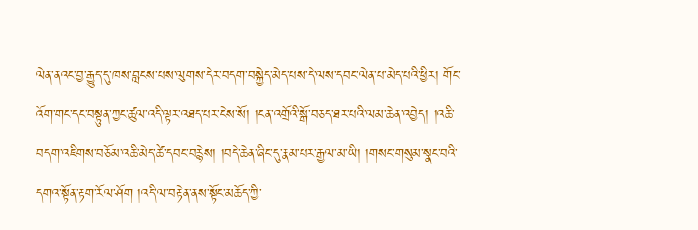ལེན་ནའང་བྱ་རྒྱུད་དུ་ཁས་བླངས་པས་ལུགས་དེར་བདག་བསྐྱེད་མེད་པས་དེ་ལས་དབང་ལེན་པ་མེད་པའི་ཕྱིར། གོང་འོག་གང་དང་བསྟུན་ཀྱང་ཚུལ་འདི་ལྟར་འཐད་པར་ངེས་སོ། །ངན་འགྲོའི་སྒོ་བཅད་ཐར་པའི་ལམ་ཆེན་འབྱེད། །འཆི་བདག་འཇིགས་བཅོམ་འཆི་མེད་ཚེ་དབང་བརྙེས། །བདེ་ཆེན་ཞིང་དུ་རྣམ་པར་རྒྱལ་མ་ཡི། །གསང་གསུམ་སྣང་བའི་དགའ་སྟོན་རྟག་རོལ་ཤོག །འདི་ལ་བརྟེན་ནས་སྟོང་མཆོད་ཀྱི་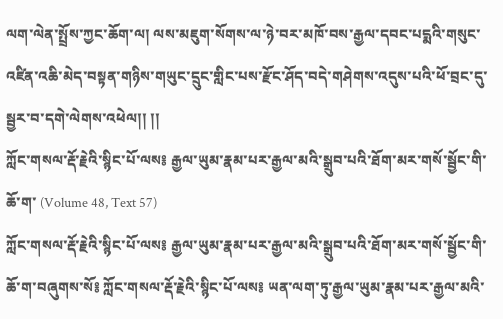ལག་ལེན་སྤྲོས་ཀྱང་ཆོག་ལ། ལས་མཇུག་སོགས་ལ་ཉེ་བར་མཁོ་བས་རྒྱལ་དབང་པདྨའི་གསུང་འཛིན་འཆི་མེད་བསྟན་གཉིས་གཡུང་དྲུང་གླིང་པས་རྫོང་ཤོད་བདེ་གཤེགས་འདུས་པའི་ཕོ་བྲང་དུ་སྦྱར་བ་དགེ་ལེགས་འཕེལ།། །།
ཀློང་གསལ་རྡོ་རྗེའི་སྙིང་པོ་ལས༔ རྒྱལ་ཡུམ་རྣམ་པར་རྒྱལ་མའི་སྒྲུབ་པའི་ཐོག་མར་གསོ་སྦྱོང་གི་ཆོ་ག་ (Volume 48, Text 57)
ཀློང་གསལ་རྡོ་རྗེའི་སྙིང་པོ་ལས༔ རྒྱལ་ཡུམ་རྣམ་པར་རྒྱལ་མའི་སྒྲུབ་པའི་ཐོག་མར་གསོ་སྦྱོང་གི་ཆོ་ག་བཞུགས་སོ༔ ཀློང་གསལ་རྡོ་རྗེའི་སྙིང་པོ་ལས༔ ཡན་ལག་ཏུ་རྒྱལ་ཡུམ་རྣམ་པར་རྒྱལ་མའི་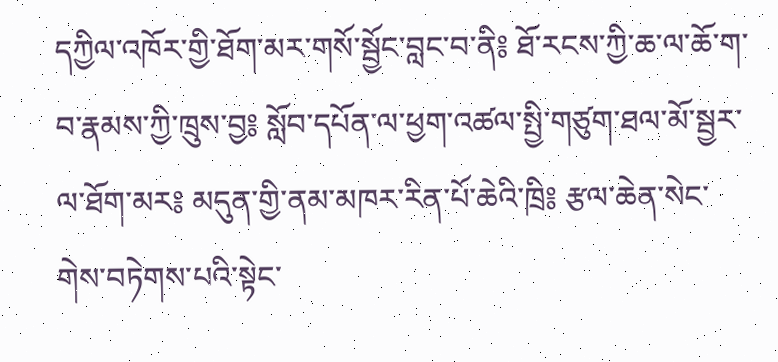དཀྱིལ་འཁོར་གྱི་ཐོག་མར་གསོ་སྦྱོང་བླང་བ་ནི༔ ཐོ་རངས་ཀྱི་ཆ་ལ་ཆོ་ག་བ་རྣམས་ཀྱི་ཁྲུས་བྱ༔ སློབ་དཔོན་ལ་ཕྱག་འཚལ་སྤྱི་གཙུག་ཐལ་མོ་སྦྱར་ལ་ཐོག་མར༔ མདུན་གྱི་ནམ་མཁར་རིན་པོ་ཆེའི་ཁྲི༔ རྩལ་ཆེན་སེང་གེས་བཏེགས་པའི་སྟེང་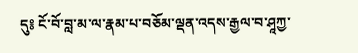དུ༔ ངོ་བོ་བླ་མ་ལ་རྣམ་པ་བཅོམ་ལྡན་འདས་རྒྱལ་བ་ཤཱཀྱ་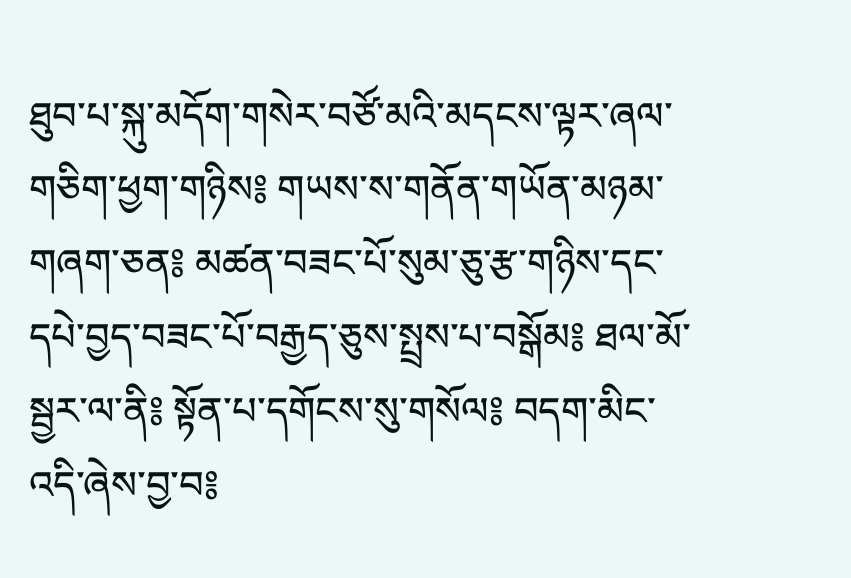ཐུབ་པ་སྐུ་མདོག་གསེར་བཙོ་མའི་མདངས་ལྟར་ཞལ་གཅིག་ཕྱག་གཉིས༔ གཡས་ས་གནོན་གཡོན་མཉམ་གཞག་ཅན༔ མཚན་བཟང་པོ་སུམ་ཅུ་རྩ་གཉིས་དང་དཔེ་བྱད་བཟང་པོ་བརྒྱད་ཅུས་སྤྲས་པ་བསྒོམ༔ ཐལ་མོ་སྦྱར་ལ་ནི༔ སྟོན་པ་དགོངས་སུ་གསོལ༔ བདག་མིང་འདི་ཞེས་བྱ་བ༔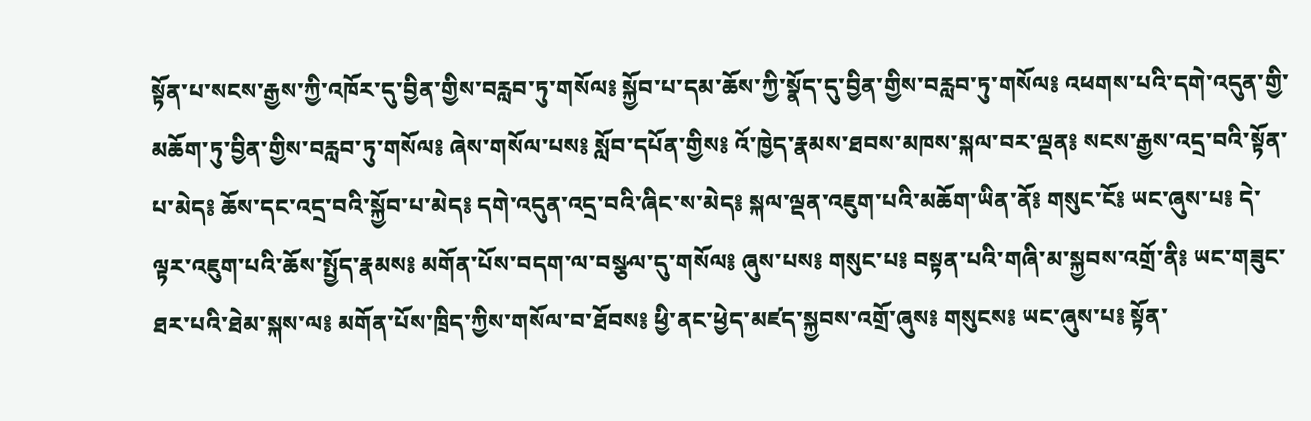སྟོན་པ་སངས་རྒྱས་ཀྱི་འཁོར་དུ་བྱིན་གྱིས་བརླབ་ཏུ་གསོལ༔ སྐྱོབ་པ་དམ་ཆོས་ཀྱི་སྣོད་དུ་བྱིན་གྱིས་བརླབ་ཏུ་གསོལ༔ འཕགས་པའི་དགེ་འདུན་གྱི་མཆོག་ཏུ་བྱིན་གྱིས་བརླབ་ཏུ་གསོལ༔ ཞེས་གསོལ་པས༔ སློབ་དཔོན་གྱིས༔ འོ་ཁྱེད་རྣམས་ཐབས་མཁས་སྐལ་བར་ལྡན༔ སངས་རྒྱས་འདྲ་བའི་སྟོན་པ་མེད༔ ཆོས་དང་འདྲ་བའི་སྐྱོབ་པ་མེད༔ དགེ་འདུན་འདྲ་བའི་ཞིང་ས་མེད༔ སྐལ་ལྡན་འཇུག་པའི་མཆོག་ཡིན་ནོ༔ གསུང་ངོ༔ ཡང་ཞུས་པ༔ དེ་ལྟར་འཇུག་པའི་ཆོས་སྤྱོད་རྣམས༔ མགོན་པོས་བདག་ལ་བསྩལ་དུ་གསོལ༔ ཞུས་པས༔ གསུང་པ༔ བསྟན་པའི་གཞི་མ་སྐྱབས་འགྲོ་ནི༔ ཡང་གཟུང་ཐར་པའི་ཐེམ་སྐས་ལ༔ མགོན་པོས་ཁྲིད་ཀྱིས་གསོལ་བ་ཐོབས༔ ཕྱི་ནང་ཕྱེད་མཛད་སྐྱབས་འགྲོ་ཞུས༔ གསུངས༔ ཡང་ཞུས་པ༔ སྟོན་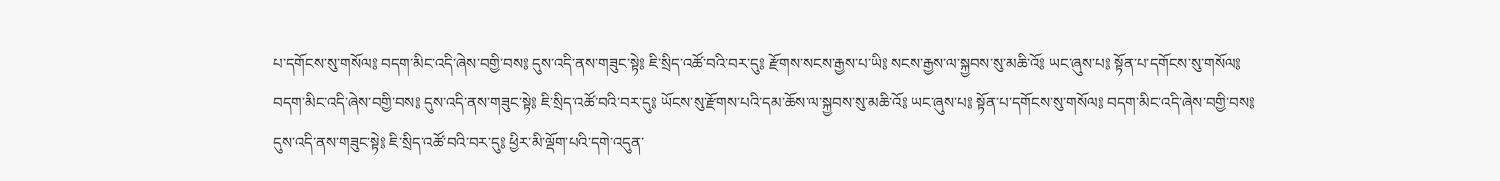པ་དགོངས་སུ་གསོལ༔ བདག་མིང་འདི་ཞེས་བགྱི་བས༔ དུས་འདི་ནས་གཟུང་སྟེ༔ ཇི་སྲིད་འཚོ་བའི་བར་དུ༔ རྫོགས་སངས་རྒྱས་པ་ཡི༔ སངས་རྒྱས་ལ་སྐྱབས་སུ་མཆི་འོ༔ ཡང་ཞུས་པ༔ སྟོན་པ་དགོངས་སུ་གསོལ༔ བདག་མིང་འདི་ཞེས་བགྱི་བས༔ དུས་འདི་ནས་གཟུང་སྟེ༔ ཇི་སྲིད་འཚོ་བའི་བར་དུ༔ ཡོངས་སུ་རྫོགས་པའི་དམ་ཆོས་ལ་སྐྱབས་སུ་མཆི་འོ༔ ཡང་ཞུས་པ༔ སྟོན་པ་དགོངས་སུ་གསོལ༔ བདག་མིང་འདི་ཞེས་བགྱི་བས༔ དུས་འདི་ནས་གཟུང་སྟེ༔ ཇི་སྲིད་འཚོ་བའི་བར་དུ༔ ཕྱིར་མི་ལྡོག་པའི་དགེ་འདུན་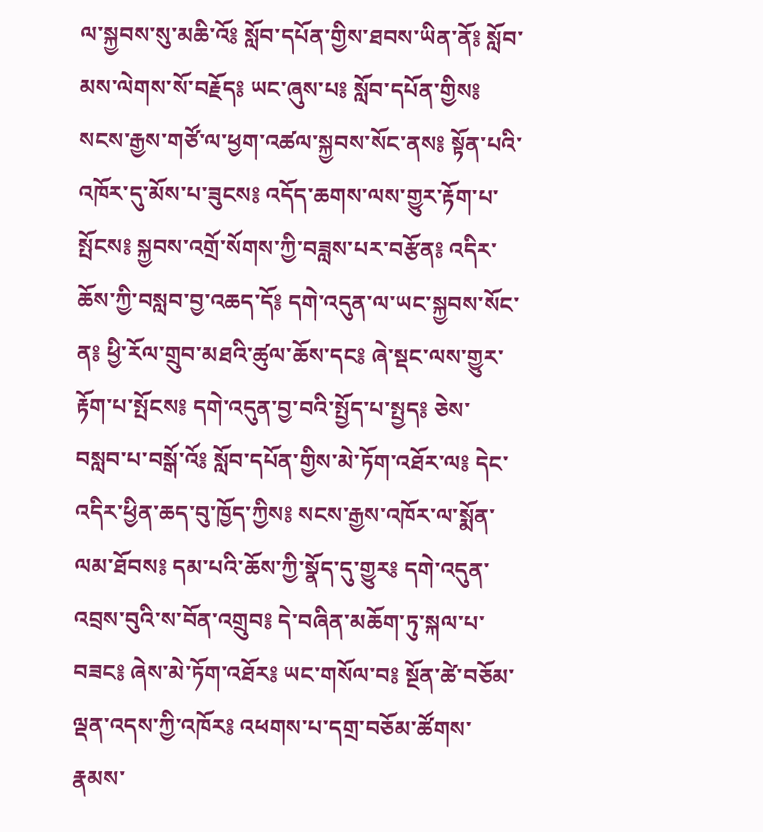ལ་སྐྱབས་སུ་མཆི་འོ༔ སློབ་དཔོན་གྱིས་ཐབས་ཡིན་ནོ༔ སློབ་མས་ལེགས་སོ་བརྗོད༔ ཡང་ཞུས་པ༔ སློབ་དཔོན་གྱིས༔ སངས་རྒྱས་གཙོ་ལ་ཕྱག་འཚལ་སྐྱབས་སོང་ནས༔ སྟོན་པའི་འཁོར་དུ་མོས་པ་ཟུངས༔ འདོད་ཆགས་ལས་གྱུར་རྟོག་པ་སྤོངས༔ སྐྱབས་འགྲོ་སོགས་ཀྱི་བཟླས་པར་བརྩོན༔ འདིར་ཆོས་ཀྱི་བསླབ་བྱ་འཆད་དོ༔ དགེ་འདུན་ལ་ཡང་སྐྱབས་སོང་ན༔ ཕྱི་རོལ་གྲུབ་མཐའི་ཚུལ་ཆོས་དང༔ ཞེ་སྡང་ལས་གྱུར་རྟོག་པ་སྤོངས༔ དགེ་འདུན་བྱ་བའི་སྤྱོད་པ་སྤྱད༔ ཅེས་བསླབ་པ་བསྒོ་འོ༔ སློབ་དཔོན་གྱིས་མེ་ཏོག་འཐོར་ལ༔ དེང་འདིར་ཕྱིན་ཆད་བུ་ཁྱོད་ཀྱིས༔ སངས་རྒྱས་འཁོར་ལ་སྨོན་ལམ་ཐོབས༔ དམ་པའི་ཆོས་ཀྱི་སྣོད་དུ་གྱུར༔ དགེ་འདུན་འབྲས་བུའི་ས་བོན་འགྲུབ༔ དེ་བཞིན་མཆོག་ཏུ་སྐལ་པ་བཟང༔ ཞེས་མེ་ཏོག་འཐོར༔ ཡང་གསོལ་བ༔ སྔོན་ཚེ་བཅོམ་ལྡན་འདས་ཀྱི་འཁོར༔ འཕགས་པ་དགྲ་བཅོམ་ཚོགས་རྣམས་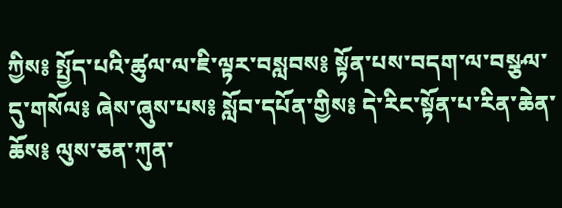ཀྱིས༔ སྤྱོད་པའི་ཚུལ་ལ་ཇི་ལྟར་བསླབས༔ སྟོན་པས་བདག་ལ་བསྩལ་དུ་གསོལ༔ ཞེས་ཞུས་པས༔ སློབ་དཔོན་གྱིས༔ དེ་རིང་སྟོན་པ་རིན་ཆེན་ཆོས༔ ལུས་ཅན་ཀུན་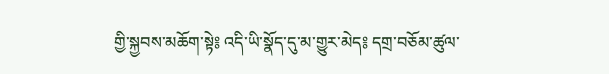གྱི་སྐྱབས་མཆོག་སྟེ༔ འདི་ཡི་སྣོད་དུ་མ་གྱུར་མེད༔ དགྲ་བཅོམ་ཚུལ་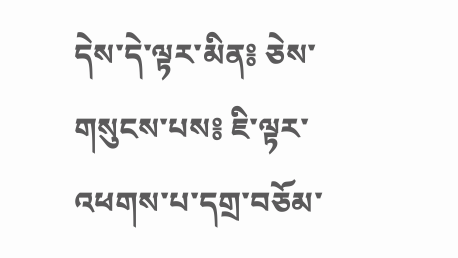དེས་དེ་ལྟར་མིན༔ ཅེས་གསུངས་པས༔ ཇི་ལྟར་འཕགས་པ་དགྲ་བཅོམ་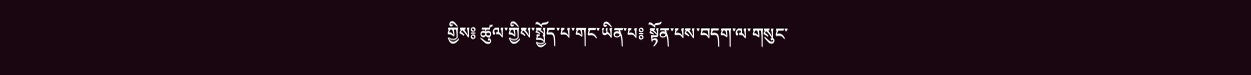གྱིས༔ ཚུལ་གྱིས་སྤྱོད་པ་གང་ཡིན་པ༔ སྟོན་པས་བདག་ལ་གསུང་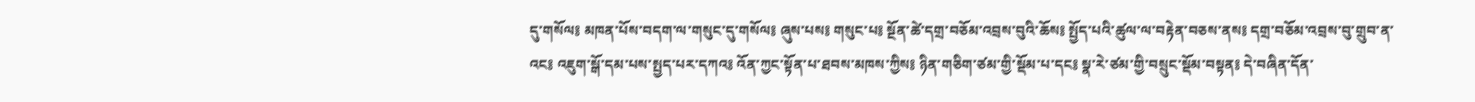དུ་གསོལ༔ མཁན་པོས་བདག་ལ་གསུང་དུ་གསོལ༔ ཞུས་པས༔ གསུང་པ༔ སྔོན་ཚེ་དགྲ་བཅོམ་འབྲས་བུའི་ཆོས༔ སྤྱོད་པའི་ཚུལ་ལ་བརྟེན་བཅས་ནས༔ དགྲ་བཅོམ་འབྲས་བུ་གྲུབ་ན་འང༔ འཇུག་སྒོ་དམ་པས་སྤྱད་པར་དཀའ༔ འོན་ཀྱང་སྟོན་པ་ཐབས་མཁས་ཀྱིས༔ ཉིན་གཅིག་ཙམ་གྱི་སྡོམ་པ་དང༔ སྣ་རེ་ཙམ་གྱི་བསྲུང་སྡོམ་བསྟན༔ དེ་བཞིན་དོན་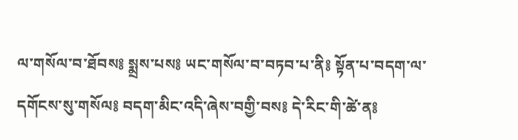ལ་གསོལ་བ་ཐོབས༔ སྨྲས་པས༔ ཡང་གསོལ་བ་བཏབ་པ་ནི༔ སྟོན་པ་བདག་ལ་དགོངས་སུ་གསོལ༔ བདག་མིང་འདི་ཞེས་བགྱི་བས༔ དེ་རིང་གི་ཚེ་ན༔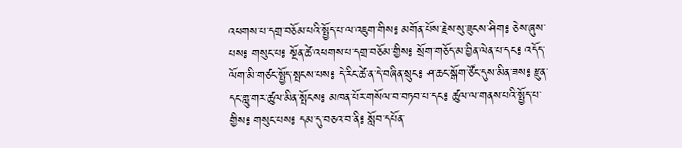འཕགས་པ་དགྲ་བཅོམ་པའི་སྤྱོད་པ་ལ་འཇུག་གིས༔ མགོན་པོས་རྗེས་སུ་ཟུངས་ཤིག༔ ཅེས་ཞུས་པས༔ གསུང་པ༔ སྔོན་ཚེ་འཕགས་པ་དགྲ་བཅོམ་གྱིས༔ སྲོག་གཅོད་མ་བྱིན་ལེན་པ་དང༔ འདོད་ལོག་མི་གཙང་སྤྱོད་སྤངས་པས༔ དེ་རིང་ཚེ་ན་དེ་བཞིན་སྲུང༔ ཤ་ཆང་སྒོག་ཙོང་དུས་མིན་ཟས༔ རྫུན་དང་གླུ་གར་ཚུལ་མིན་སྤོངས༔ མཁན་པོར་གསོལ་བ་བཏབ་པ་དང༔ ཚུལ་ལ་གནས་པའི་སྤྱོད་པ་གྱིས༔ གསུང་པས༔ དམ་དུ་བཅའ་བ་ནི༔ སློབ་དཔོན་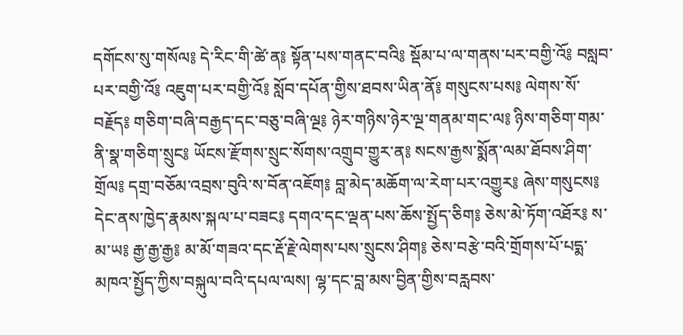དགོངས་སུ་གསོལ༔ དེ་རིང་གི་ཚེ་ན༔ སྟོན་པས་གནང་བའི༔ སྡོམ་པ་ལ་གནས་པར་བགྱི་འོ༔ བསླབ་པར་བགྱི་འོ༔ འཇུག་པར་བགྱི་འོ༔ སློབ་དཔོན་གྱིས་ཐབས་ཡིན་ནོ༔ གསུངས་པས༔ ལེགས་སོ་བརྗོད༔ གཅིག་བཞི་བརྒྱད་དང་བཅུ་བཞི་ལྔ༔ ཉེར་གཉིས་ཉེར་ལྔ་གནམ་གང་ལ༔ ཉིས་གཅིག་གམ་ནི་སྣ་གཅིག་སྲུང༔ ཡོངས་རྫོགས་སྲུང་སོགས་འགྲུབ་གྱུར་ན༔ སངས་རྒྱས་སྨོན་ལམ་ཐོབས་ཤིག་གྲོལ༔ དགྲ་བཅོམ་འབྲས་བུའི་ས་བོན་འཇོག༔ བླ་མེད་མཆོག་ལ་རེག་པར་འགྱུར༔ ཞེས་གསུངས༔ དེང་ནས་ཁྱེད་རྣམས་སྐལ་པ་བཟང༔ དགའ་དང་ལྡན་པས་ཆོས་སྤྱོད་ཅིག༔ ཅེས་མེ་ཏོག་འཐོར༔ ས་མ་ཡ༔ རྒྱ་རྒྱ་རྒྱ༔ མ་མོ་གཟའ་དང་རྡོ་རྗེ་ལེགས་པས་སྲུངས་ཤིག༔ ཅེས་བརྩེ་བའི་གྲོགས་པོ་པདྨ་མཁའ་སྤྱོད་ཀྱིས་བསྐུལ་བའི་དཔལ་ལས། ལྷ་དང་བླ་མས་བྱིན་གྱིས་བརླབས་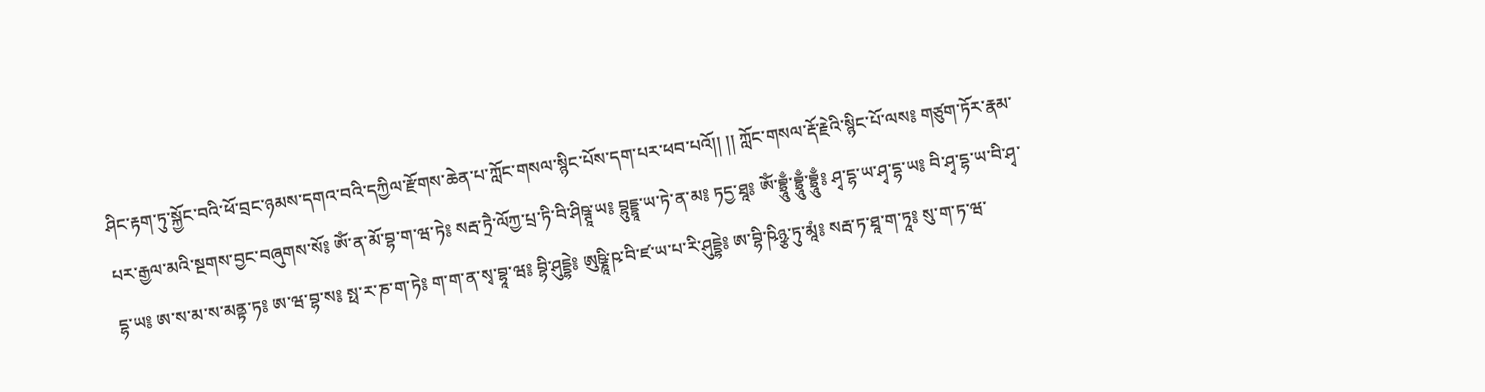ཤིང་རྟག་ཏུ་སྐྱོང་བའི་ཕོ་བྲང་ཉམས་དགའ་བའི་དཀྱིལ་རྫོགས་ཆེན་པ་ཀློང་གསལ་སྙིང་པོས་དག་པར་ཕབ་པའོ།། །། ཀློང་གསལ་རྡོ་རྗེའི་སྙིང་པོ་ལས༔ གཙུག་ཏོར་རྣམ་པར་རྒྱལ་མའི་སྔགས་བྱང་བཞུགས་སོ༔ ཨོཾ་ན་མོ་བྷ་ག་ཝ་ཏེ༔ སརྦ་ཏྲཻ་ལོཀྱ་པྲ་ཏི་བི་ཤིཥྚཱ་ཡ༔ བྷུདྡྷཱ་ཡ་ཏེ་ན་མ༔ ཏདྱ་ཐཱ༔ ཨོཾ་བྷྲཱུྃ་བྷྲཱུྃ་བྷྲཱུྃ༔ ཤྭ་དྷ་ཡ་ཤྭ་དྷ་ཡ༔ བི་ཤྭ་དྷ་ཡ་བི་ཤྭ་དྷ་ཡ༔ ཨ་ས་མ་ས་མནྟ་ཏ༔ ཨ་ཝ་བྷ་ས༔ སྥ་ར་ཎ་ག་ཏེ༔ ག་ག་ན་སྭ་བྷཱ་ཝ༔ བྷི་ཤུདྡྷེ༔ ཨུཥྞཱི་ཥ་བི་ཛ་ཡ་པ་རི་ཤུདྡྷེ༔ ཨ་བྷི་ཥིཉྩ་ཏུ་མཱཾ༔ སརྦ་ཏ་ཐཱ་ག་ཏཱ༔ སུ་ག་ཏ་ཝ་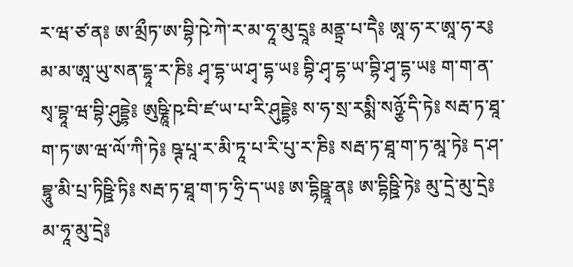ར་ཝ་ཙ་ན༔ ཨ་མྲྀཏ་ཨ་བྷི་ཥེ་ཀེ་ར་མ་ཧཱ་མུ་དྲཱ༔ མནྟྲ་པ་དཻ༔ ཨཱ་ཧ་ར་ཨཱ་ཧ་ར༔ མ་མ་ཨཱ་ཡུ་སན་དྷཱ་ར་ཎི༔ ཤྭ་དྷ་ཡ་ཤྭ་དྷ་ཡ༔ བྷི་ཤྭ་དྷ་ཡ་བྷི་ཤྭ་དྷ་ཡ༔ ག་ག་ན་སྭ་བྷཱ་ཝ་བྷི་ཤུདྡྷེ༔ ཨུཥྞཱི་ཥ་བི་ཛ་ཡ་པ་རི་ཤུདྡྷེ༔ ས་ཧ་སྲ་རསྨི་སཉྩོ་དི་ཏེ༔ སརྦ་ཏ་ཐཱ་ག་ཏ་ཨ་ཝ་ལོ་ཀི་ཏེ༔ ཥྚ་པཱ་ར་མི་ཏཱ་པ་རི་པུ་ར་ཎི༔ སརྦ་ཏ་ཐཱ་ག་ཏ་མཱ་ཏེ༔ ད་ཤ་བྷཱུ་མི་པྲ་ཏིཥྛི་ཏི༔ སརྦ་ཏ་ཐཱ་ག་ཏ་ཧྲི་ད་ཡ༔ ཨ་དྷིཥྛཱ་ན༔ ཨ་དྷིཥྛི་ཏེ༔ མུ་དྲེ་མུ་དྲེ༔ མ་ཧཱ་མུ་དྲེ༔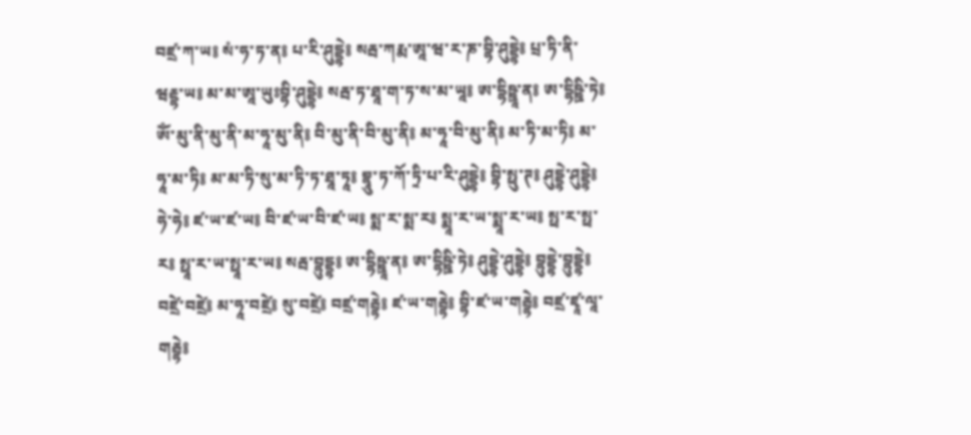བཛྲ་ཀ་ཡ༔ སཾ་ཧ་ཏ་ན༔ པ་རི་ཤུདྡྷེ༔ སརྦ་ཀརྨ་ཨཱ་ཝ་ར་ཎ་བྷི་ཤུདྡྷེ༔ པྲ་ཏི་ནི་ཝརྡྷ་ཡ༔ མ་མ་ཨཱ་ཡུཿབྷི་ཤུདྡྷེ༔ སརྦ་ཏ་ཐཱ་ག་ཏ་ས་མ་ཡཱ༔ ཨ་དྷིཥྛཱ་ན༔ ཨ་དྷིཥྛི་ཏེ༔ ཨོཾ་མུ་ནི་མུ་ནི་མ་ཧཱ་མུ་ནི༔ བི་མུ་ནི་བི་མུ་ནི༔ མ་ཧཱ་བི་མུ་ནི༔ མ་ཏི་མ་ཏི༔ མ་ཧཱ་མ་ཏི༔ མ་མ་ཏི་སུ་མ་ཏི་ཏ་ཐཱ་ཏཱ༔ བྷཱུ་ཏ་ཀོ་ཏྲི་པ་རི་ཤུདྡྷེ༔ བྷི་སྥུ་ཊ༔ ཤུདྡྷེ་ཤུདྡྷེ༔ ཧེ་ཧེ༔ ཛ་ཡ་ཛ་ཡ༔ བི་ཛ་ཡ་བི་ཛ་ཡ༔ སྨ་ར་སྨ་ར༔ སྨཱ་ར་ཡ་སྨཱ་ར་ཡ༔ སྥ་ར་སྥ་ར༔ སྥཱ་ར་ཡ་སྥཱ་ར་ཡ༔ སརྦ་བྷུདྡྷ༔ ཨ་དྷིཥྛཱ་ན༔ ཨ་དྷིཥྛི་ཏེ༔ ཤུདྡྷེ་ཤུདྡྷེ༔ བྷུདྡྷེ་བྷུདྡྷེ༔ བཛྲེ་བཛྲེ༔ མ་ཧཱ་བཛྲེ༔ སུ་བཛྲེ༔ བཛྲ་གརྦྷེ༔ ཛ་ཡ་གརྦྷེ༔ བྷི་ཛ་ཡ་གརྦྷེ༔ བཛྲ་ཛྭཱ་ལཱ་གརྦྷེ༔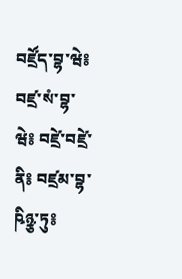བཛྲོད་བྷ་ཝེ༔ བཛྲ་སཾ་བྷ་ཝེ༔ བཛྲེ་བཛྲེ་ནི༔ བཛྲམ་བྷ་ཥིཉྩ་ཏུ༔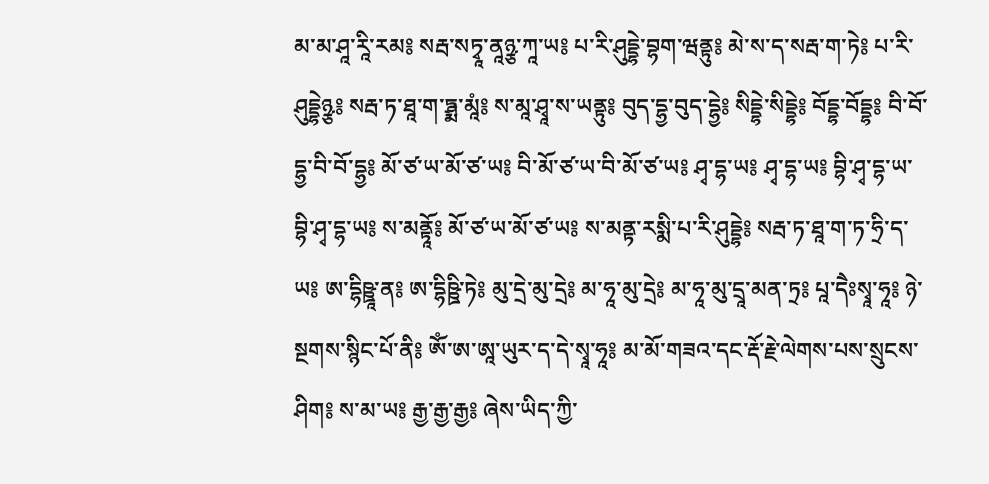མ་མ་ཤཱ་རཱི་རམ༔ སརྦ་སཏྭཱ་ནཱཉྩ་ཀཱ་ཡ༔ པ་རི་ཤུདྡྷེ་བྷག་ཝནྟུ༔ མེ་ས་ད་སརྦ་ག་ཏེ༔ པ་རི་ཤུདྡྷེཉྩ༔ སརྦ་ཏ་ཐཱ་ག་ཏྴྨ་མཱཾ༔ ས་མཱ་ཤྭཱ་ས་ཡནྟུ༔ བུད་དྷྱ་བུད་དྷྱེ༔ སིདྡྷེ་སིདྡྷེ༔ བོདྡྷ་བོདྡྷ༔ བི་བོ་དྷྱ་བི་བོ་དྷྱ༔ མོ་ཙ་ཡ་མོ་ཙ་ཡ༔ བི་མོ་ཙ་ཡ་བི་མོ་ཙ་ཡ༔ ཤྭ་དྷ་ཡ༔ ཤྭ་དྷ་ཡ༔ བྷི་ཤྭ་དྷ་ཡ་བྷི་ཤྭ་དྷ་ཡ༔ ས་མནྟཱོ༔ མོ་ཙ་ཡ་མོ་ཙ་ཡ༔ ས་མནྟ་རསྨི་པ་རི་ཤུདྡྷེ༔ སརྦ་ཏ་ཐཱ་ག་ཏ་ཧྲི་ད་ཡ༔ ཨ་དྷིཥྛཱ་ན༔ ཨ་དྷིཥྛི་ཏེ༔ མུ་དྲེ་མུ་དྲེ༔ མ་ཧཱ་མུ་དྲེ༔ མ་ཧཱ་མུ་དྲཱ་མན་ཏྲ༔ པཱ་དཻཿསྭཱ་ཧཱ༔ ཉེ་སྔགས་སྙིང་པོ་ནི༔ ཨོཾ་ཨ་ཨཱ་ཡུར་ད་དེ་སྭཱ་ཧཱ༔ མ་མོ་གཟའ་དང་རྡོ་རྗེ་ལེགས་པས་སྲུངས་ཤིག༔ ས་མ་ཡ༔ རྒྱ་རྒྱ་རྒྱ༔ ཞེས་ཡིད་ཀྱི་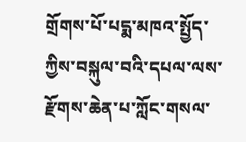གྲོགས་པོ་པདྨ་མཁའ་སྤྱོད་ཀྱིས་བསྐུལ་བའི་དཔལ་ལས་རྫོགས་ཆེན་པ་ཀློང་གསལ་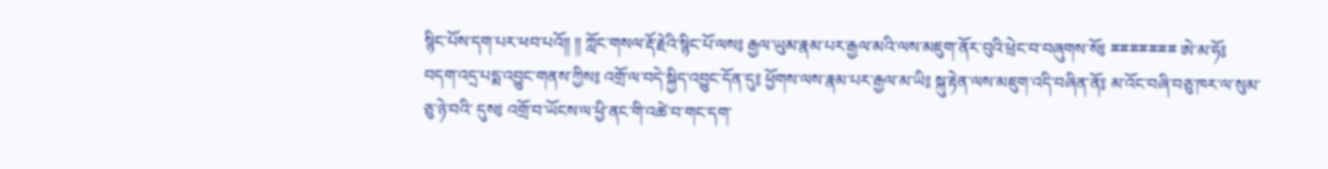སྙིང་པོས་དག་པར་ཕབ་པའོ།། །། ཀློང་གསལ་རྡོ་རྗེའི་སྙིང་པོ་ལས༔ རྒྱལ་ཡུམ་རྣམ་པར་རྒྱལ་མའི་ལས་མཇུག་ནོར་བུའི་ཕྲེང་བ་བཞུགས་སོ༔ ྈྈྈྈྈྈྈ ཨེ་མ་ཧོ༔ བདག་འདྲ་པདྨ་འབྱུང་གནས་ཀྱིས༔ འགྲོ་ལ་བདེ་སྐྱིད་འབྱུང་དོན་དུ༔ ཕྱོགས་ལས་རྣམ་པར་རྒྱལ་མ་ཡི༔ སྐུ་རྟེན་ལས་མཇུག་འདི་བཞིན་ནོ༔ མ་འོང་བཞི་བཅུ་ཁར་ལ་སུམ་ཅུ་ཉེ་བའི་ དུས༔ འགྲོ་བ་ཡོངས་ལ་ཕྱི་ནང་གི་འཚེ་བ་གང་དག་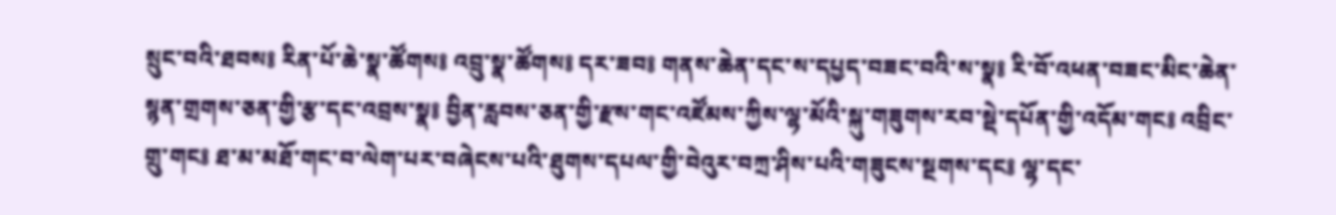སྲུང་བའི་ཐབས༔ རིན་པོ་ཆེ་སྣ་ཚོགས༔ འབྲུ་སྣ་ཚོགས༔ དར་ཟབ༔ གནས་ཆེན་དང་ས་དཔྱད་བཟང་བའི་ས་སྣ༔ རི་བོ་འཕན་བཟང་མིང་ཆེན་སྙན་གྲགས་ཅན་གྱི་རྩ་དང་འབྲས་སྣ༔ བྱིན་རླབས་ཅན་གྱི་རྫས་གང་འཛོམས་ཀྱིས་ལྷ་མོའི་སྐུ་གཟུགས་རབ་སྡེ་དཔོན་གྱི་འདོམ་གང༔ འབྲིང་གྲུ་གང༔ ཐ་མ་མཐོ་གང་བ་ལེག་པར་བཞེངས་པའི་ཐུགས་དཔལ་གྱི་བེའུར་བཀྲ་ཤིས་པའི་གཟུངས་སྔགས་དང༔ ལྷ་དང་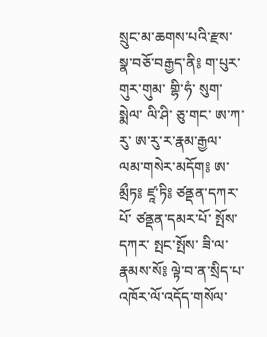སྲུང་མ་ཆགས་པའི་རྫས་སྣ་བཅོ་བརྒྱད་ནི༔ ག་པུར་ གུར་གུམ་ གྷི་ཧཾ་ སུག་སྨེལ་ ལི་ཤི་ ཅུ་གང་ ཨ་ཀ་རུ་ ཨ་རུ་ར་རྣམ་རྒྱལ་ལམ་གསེར་མདོག༔ ཨ་མྲྀཏ༔ ཛཱ་ཏི༔ ཙནྡན་དཀར་པོ་ ཙནྡན་དམར་པོ་ སྤོས་དཀར་ སྤང་སྤོས་ ཟི་ལ་རྣམས་སོ༔ ལྟེ་བ་ན་སྲིད་པ་འཁོར་ལོ་འདོད་གསོལ་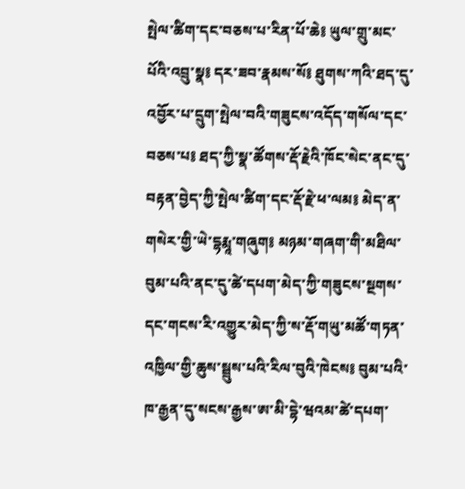སྤེལ་ཚིག་དང་བཅས་པ་རིན་པོ་ཆེ༔ ཡུལ་གྲུ་མང་པོའི་འབྲུ་སྣ༔ དར་ཟབ་རྣམས་སོ༔ ཐུགས་ཀའི་ཐད་དུ་འབྱོར་པ་དྲུག་སྤེལ་བའི་གཟུངས་འདོད་གསོལ་དང་བཅས་པ༔ ཐད་ཀྱི་སྣ་ཚོགས་རྡོ་རྗེའི་ཁོང་སེང་ནང་དུ་བརྟན་བྱེད་ཀྱི་སྤེལ་ཚིག་དང་རྡོ་རྗེ་ཕ་ལམ༔ མེད་ན་གསེར་གྱི་ཡེ་དྷརྨཱ་གཞུག༔ མཉམ་གཞག་གི་མཐིལ་བུམ་པའི་ནང་དུ་ཚེ་དཔག་མེད་ཀྱི་གཟུངས་སྔགས་དང་གངས་རི་འགྱུར་མེད་ཀྱི་ས་རྡོ་གཡུ་མཚོ་གཏན་འཁྱིལ་གྱི་ཆུས་སྦྲུས་པའི་རིལ་བུའི་ཁེངས༔ བུམ་པའི་ཁ་རྒྱན་དུ་སངས་རྒྱས་ཨ་མི་དྷེ་ཝའམ་ཚེ་དཔག་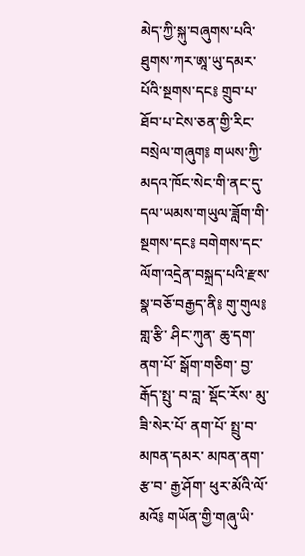མེད་ཀྱི་སྐུ་བཞུགས་པའི་ཐུགས་ཀར་ཨཱ་ཡུ་དམར་པོའི་སྔགས་དང༔ གྲུབ་པ་ཐོབ་པ་ངེས་ཅན་གྱི་རིང་བསྲེལ་གཞུག༔ གཡས་ཀྱི་མདའ་ཁོང་སེང་གི་ནང་དུ་དལ་ཡམས་གཡུལ་ཟློག་གི་སྔགས་དང༔ བགེགས་དང་ལོག་འདྲེན་བསྐྲད་པའི་རྫས་སྣ་བཅོ་བརྒྱད་ནི༔ གུ་གུལ༔ གླ་རྩི་ ཤིང་ཀུན་ ཆུ་དག་ནག་པོ་ སྒོག་གཅིག་ བྱ་རྒོད་སྤུ་ བ་བླ་ སྡོང་རོས་ མུ་ཟི་སེར་པོ་ ནག་པོ་ སྤྲུ་བ་ མཁན་དམར་ མཁན་ནག་རྩ་བ་ རྒྱ་ཤོག་ ཕུར་མོའི་ལོ་མའོ༔ གཡོན་གྱི་གཞུ་ཡི་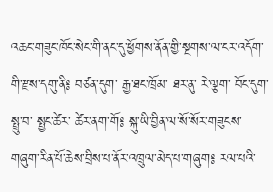འཆང་གཟུང་ཁོང་སེང་གི་ནང་དུ་ཕྱོགས་ནོན་གྱི་སྔགས་ལ་ངར་འདོག་གི་རྫས་དགུ་ནི༔ བཙན་དུག་ རྒྱ་ཐང་ཁྲོམ་ ཐར་ནུ་ རེ་ལྕག་ བོང་དུག་ སྤྲུ་བ་ སྤྱང་ཚེར་ ཚེར་ནག་གོ༔ སྐུ་ཡི་བྱིན་ལ་སོ་སོར་གཟུངས་གཞུག་རིན་པོ་ཆེས་བྲིས་པ་ནོར་འཁྲུལ་མེད་པ་གཞུག༔ རལ་པའི་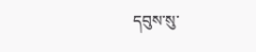དབུས་སུ་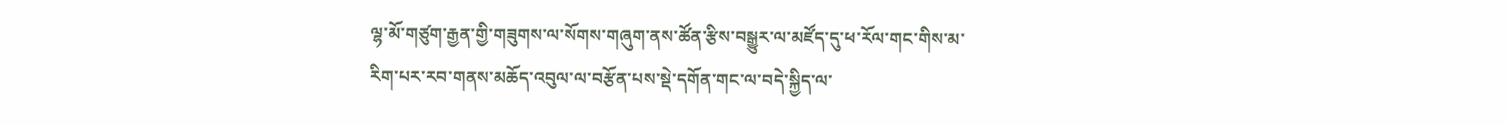ལྷ་མོ་གཙུག་རྒྱན་གྱི་གཟུགས་ལ་སོགས་གཞུག་ནས་ཚོན་རྩིས་བསྒྱུར་ལ་མཛོད་དུ་ཕ་རོལ་གང་གིས་མ་རིག་པར་རབ་གནས་མཆོད་འབུལ་ལ་བརྩོན་པས་སྡེ་དགོན་གང་ལ་བདེ་སྐྱིད་ལ་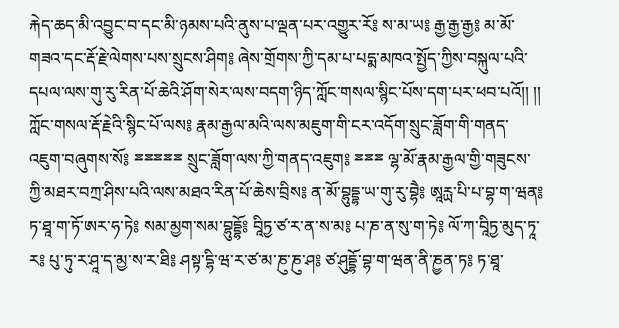རྐེད་ཆད་མི་འབྱུང་བ་དང་མི་ཉམས་པའི་ནུས་པ་ལྡན་པར་འགྱུར་རོ༔ ས་མ་ཡ༔ རྒྱ་རྒྱ་རྒྱ༔ མ་མོ་གཟའ་དང་རྡོ་རྗེ་ལེགས་པས་སྲུངས་ཤིག༔ ཞེས་གྲོགས་ཀྱི་དམ་པ་པདྨ་མཁའ་སྤྱོད་ཀྱིས་བསྐུལ་པའི་དཔལ་ལས་གུ་རུ་རིན་པོ་ཆེའི་ཤོག་སེར་ལས་བདག་ཉིད་ཀློང་གསལ་སྙིང་པོས་དག་པར་ཕབ་པའོ།། །། ཀློང་གསལ་རྡོ་རྗེའི་སྙིང་པོ་ལས༔ རྣམ་རྒྱལ་མའི་ལས་མཇུག་གི་ངར་འདོག་སྲུང་ཟློག་གི་གནད་འཇུག་བཞུགས་སོ༔ ྈྈྈྈྈ སྲུང་ཟློག་ལས་ཀྱི་གནད་འཇུག༔ ྈྈྈ ལྷ་མོ་རྣམ་རྒྱལ་གྱི་གཟུངས་ཀྱི་མཐར་བཀྲ་ཤིས་པའི་ལས་མཐའ་རིན་པོ་ཆེས་བྲིས༔ ན་མོ་བྷུདྡྷ་ཡ་གུ་རུ་བྷཻ༔ ཨཱརྻ་པི་པ་བྷ་ག་ཝན༔ ཏ་ཐཱ་ག་ཏོ་ཨར་ཧ་ཏེ༔ སམ་མྱག་སམ་བྷུདྡྷོ༔ བཱིཏྱ་ཙ་ར་ན་ས་མ༔ པ་ཎ་ན་སུ་ག་ཏེ༔ ལོ་ཀ་བཱིཏྱ་མུད་ཏཱ་ར༔ པུ་ཏུ་ར་ཤཱ་ད་མྱ་ས་ར་ཐི༔ ཤསྟ་དྷི་ཝ་ར་ཙ་མ་ཎུ་ཎུ་ཤ༔ ཙ་ཤུདྡྷོ་བྷ་ག་ཝན་ནི་ཎྱན་ཏ༔ ཏ་ཐཱ་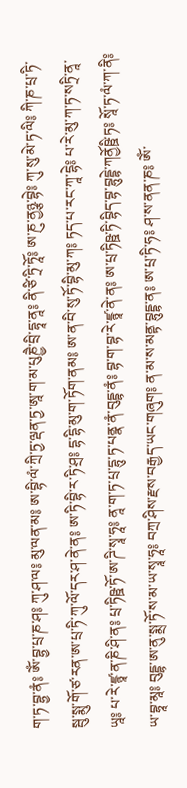ག་ཏ་བྷྱ་ནཾ༔ ཨོཾ་བྷྱ་པྲ་ཎ་ཤ༔ ཀུ་ཤ་ལ༔ མུ་ལན་མ༔ ཨ་བྷི་ལཾ་ཀྲི་ཏྱ་ལྡན་ཏྱ་ཨཱ་ག་མ་པུཎྱཻ་བྲི་དྷཱ་ནཱ༔ ནི་ཙི་ཏྲི་ཏཱོ༔ ཨ་ཎུ་ནྱཉྩ་བྷེ༔ ཀུ་སུ་མེ་ཏ་ལི༔ ཀི་ཎ་པྲ་ཏི་སྦུ་སྨུ་གོ་ཙ་རན་ཨ་པྲ་ཏི་ཀུ་ལོ་དར་ཤ་ནེ་ན༔ ཨ་ཏི་བྷི་ར་ཏི་ཤྲ༔ དྷ་དྷི་མུ་ག་ཏོག་ནམ༔ ཨ་ན་བི་སུ་ཏོ་བྷི་མུ་ཀ༔ ཏད་པ་རང་ཀཱ་དྷེ༔ པ་རེ་མུ་ཀ་ཏ་སཏྲི་ནཱ་ཡཱ༔ པ་རེ་ཛྙཱ་ན་ཎི་ཤི་ན༔ པྲ་ཏིཥྛ་ཏོ་ཨ་ཌི་སྭཱ་ཧཱ༔ ནཱ་ག་ཏ་པྲ་དྷུ་ཏ་པནྣ་ནཾ་བུདྡྷ་ནཾ༔ བྷ་ག་བྷ་རེ་ཛྙཱ་ནེ་ན༔ ཨ་པྲ་ཏིཥྛ་ཏི་བྷིད་བྷ་བྷུདྡྷེ་ཀནྱོཥྛི་ཏ༔ སཱོ་ཏ་ལཾ་ཀ་ནི༔ ཡ་བྷཱ་མཱ༔ བུདྡྷ་ཨ་ནུ་སྨྲ་ཏོ་ས་མ་ཡ་སྭཱ་ཧཱ༔ བཀྲ་ཤིས་རྫས་བརྒྱད་ཡང་གཞུག༔ ན་མ་ས་མནྟ་བྷུདྡྷ་ན༔ ཨ་པྲ་ཏི་ཧ༔ ཤ་ས་ནན་ཎ༔ ཨོཾ་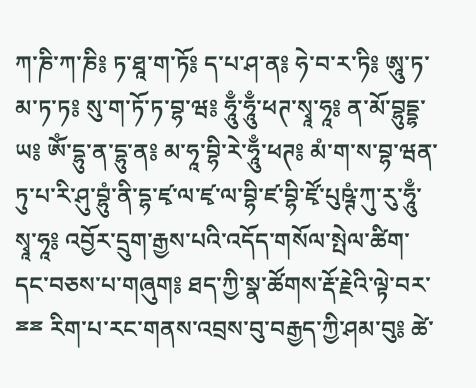ཀ་ཎི་ཀ་ཎི༔ ཏ་ཐཱ་ག་ཏོ༔ ད་པ་ཤ་ན༔ ཧེ་བ་ར་ཏི༔ ཨཱུ་ཏ་མ་ཏ་ཏ༔ སུ་ག་ཏོ་ཏ་བྷ་ཝ༔ ཧཱུྃ་ཧཱུྃ་ཕཊ་སྭཱ་ཧཱ༔ ན་མོ་བྷུདྡྷ་ཡ༔ ཨོཾ་དྷུ་ན་དྷུ་ན༔ མ་ཧཱ་བྷི་རེ་ཧཱུྃ་ཕཊ༔ མཾ་ག་ས་བྷ་ཝན་ཏུ་པ་རི་ཤུ་བྷུཾ་ནི་དྷ་ཛྭ་ལ་ཛྭ་ལ་བྷི་ཛ་བྷི་ཛྭོ་པུཥྚཾ་ཀུ་རུ་ཧཱུྃ་སྭཱ་ཧཱ༔ འབྱོར་དྲུག་རྒྱས་པའི་འདོད་གསོལ་སྤེལ་ཚིག་དང་བཅས་པ་གཞུག༔ ཐད་ཀྱི་སྣ་ཚོགས་རྡོ་རྗེའི་ལྟེ་བར་ྈྈ རིག་པ་རང་གནས་འབྲས་བུ་བརྒྱད་ཀྱི་ཤམ་བུ༔ ཚེ་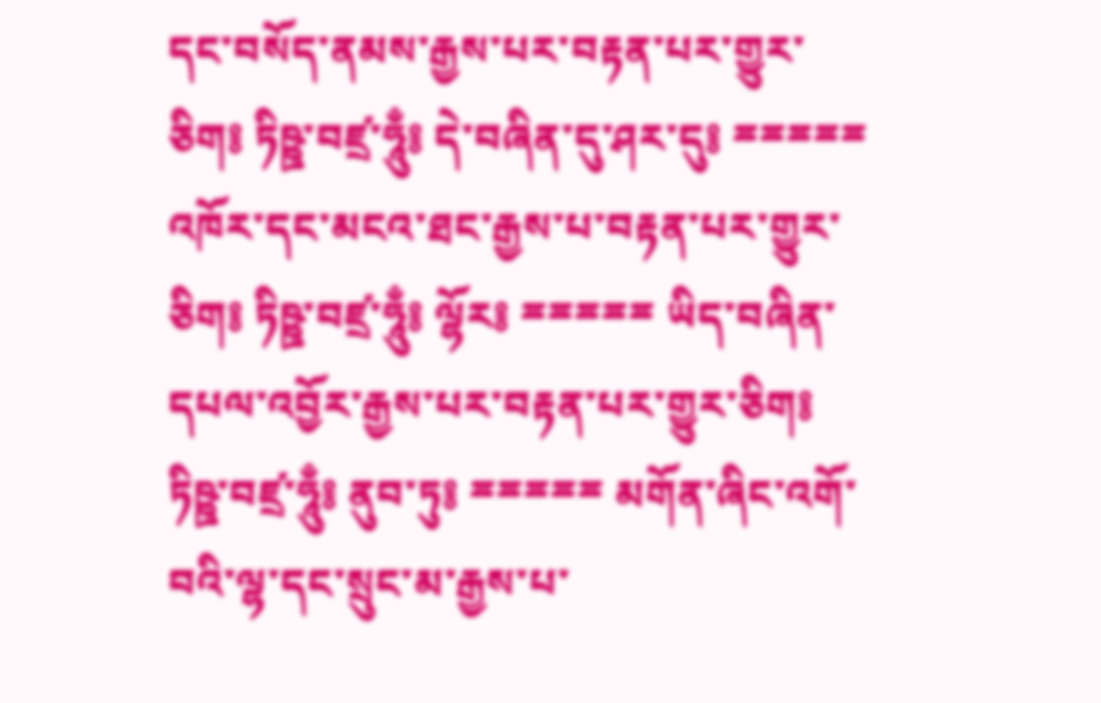དང་བསོད་ནམས་རྒྱས་པར་བརྟན་པར་གྱུར་ཅིག༔ ཏིཥྛ་བཛྲ་ཧཱུྃ༔ དེ་བཞིན་དུ་ཤར་དུ༔ ྈྈྈྈྈ འཁོར་དང་མངའ་ཐང་རྒྱས་པ་བརྟན་པར་གྱུར་ཅིག༔ ཏིཥྛ་བཛྲ་ཧཱུྃ༔ ལྷོར༔ ྈྈྈྈྈ ཡིད་བཞིན་དཔལ་འབྱོར་རྒྱས་པར་བརྟན་པར་གྱུར་ཅིག༔ ཏིཥྛ་བཛྲ་ཧཱུྃ༔ ནུབ་ཏུ༔ ྈྈྈྈྈ མགོན་ཞིང་འགོ་བའི་ལྷ་དང་སྲུང་མ་རྒྱས་པ་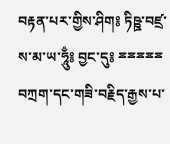བརྟན་པར་གྱིས་ཤིག༔ ཏིཥྛ་བཛྲ་ས་མ་ཡ་ཧཱུྃ༔ བྱང་དུ༔ ྈྈྈྈྈ བཀྲག་དང་གཟི་བརྗིད་རྒྱས་པ་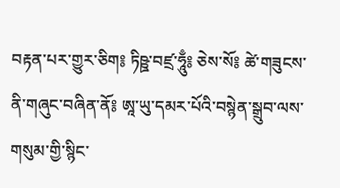བརྟན་པར་གྱུར་ཅིག༔ ཏིཥྛ་བཛྲ་ཧཱུྃ༔ ཅེས་སོ༔ ཚེ་གཟུངས་ནི་གཞུང་བཞིན་ནོ༔ ཨཱ་ཡུ་དམར་པོའི་བསྙེན་སྒྲུབ་ལས་གསུམ་གྱི་སྙིང་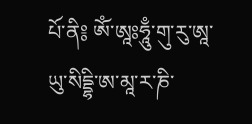པོ་ནི༔ ཨོཾ་ཨཱཿཧཱུྃ་གུ་རུ་ཨཱ་ཡུ་སིདྡྷི་ཨ་མཱ་ར་ཎི་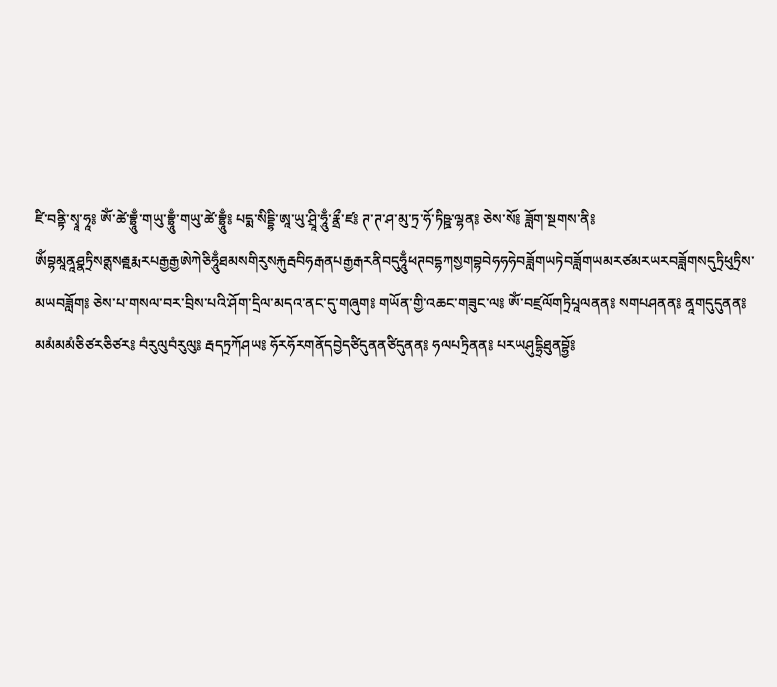ཛི་བནྟི་སྭཱ་ཧཱ༔ ཨོཾ་ཚེ་བྷྲཱུྃ་གཡུ་བྷྲཱུྃ་གཡུ་ཚེ་བྷྲཱུྃ༔ པདྨ་སིདྡྷི་ཨཱ་ཡུ་ཤྲཱི་ཧཱུྃ་རྣྲྀ་ཛ༔ ཊ་ཊ་ཤ་མུ་ཏྲ་ཧོ་ཏིཥྛ་ལྷན༔ ཅེས་སོ༔ ཟློག་སྔགས་ནི༔ ཨོཾབྷམཱནཱཤྣཏྲིསནྶསརྦྵརྨརཔརྒྱརྒྱཨེཀེཅིཧཱུྃཐམསགིརུསརྐུརྦབིཧརྒནཔརྒྱརྒརནིབདུཧཱུྃཕཊབདྷཀསྱགབྷབེཧཧཧེབཟློགཡཏེབཟློགཡམརཙམརཡརབཟློགསདུཏྲིཕུཏྲིས་མཡབཟློག༔ ཅེས་པ་གསལ་བར་བྲིས་པའི་ཤོག་དྲིལ་མདའ་ནང་དུ་གཞུག༔ གཡོན་གྱི་འཆང་གཟུང་ལ༔ ཨོཾ་བཛྲལོགཏྲིཔཱལནན༔ སགཔཤནན༔ ནཱགདུདུནན༔ མམཾམམཾཅིཙརཅིཙར༔ བཾརུལུབཾརུལུ༔ རྦདཏྲཀོཤཡ༔ ཧོརཧོརགནོདབྱེདཙིདུནནཙིདུནན༔ ཧལཔཏྲིནན༔ པརཡཤུདྷྲིཐུནབྷྱོ༔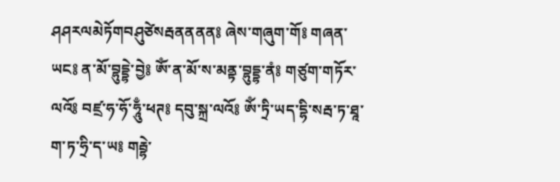ཤཤརལམེཏོགབཤུཙེསརྦནནནན༔ ཞེས་གཞུག་གོ༔ གཞན་ཡང༔ ན་མོ་བྷུདྡྷེ་བྱེ༔ ཨོཾ་ན་མོ་ས་མནྟ་བྷུདྡྷ་ནཾ༔ གཙུག་གཏོར་ལའོ༔ བཛྲ་ཧ་ཧོ་ཧཱུྃ་ཕཊ༔ དབུ་སྐྲ་ལའོ༔ ཨོཾ་ཏྲི་ཡད་དྷི་སརྦ་ཏ་ཐཱ་ག་ཏ་ཧྲི་ད་ཡ༔ གརྦྷེ་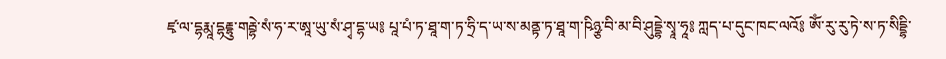ཛྭ་ལ་དྷརྨཱ་དྷརྡྷུ་གརྦྷེ་སཾ་ཧ་ར་ཨཱ་ཡུ་སཾ་ཤྭ་དྷ་ཡ༔ པཱ་པཾ་ཏ་ཐཱ་ག་ཏ་ཧྲི་ད་ཡ་ས་མནྟ་ཏ་ཐཱ་ག་ཥིཉྩ་བི་མ་བི་ཤུདྡྷེ་སྭཱ་ཧཱ༔ ཀླད་པ་དུང་ཁང་ལའོ༔ ཨོཾ་རུ་རུ་ཏེ་ས་ཏ་སིདྡྷི་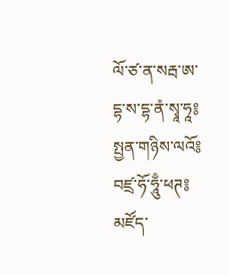ལོ་ཙ་ན་སརྦ་ཨ་དྷ་ས་དྷ་ནཾ་སྭཱ་ཧཱ༔ སྤྱན་གཉིས་ལའོ༔ བཛྲ་ཧོ་ཧཱུྃ་ཕཊ༔ མཛོད་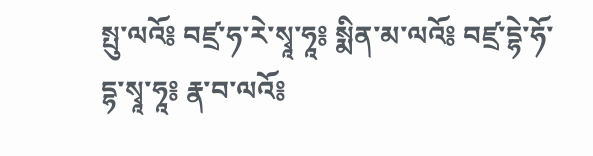སྤུ་ལའོ༔ བཛྲ་ཧ་རེ་སྭཱ་ཧཱ༔ སྨིན་མ་ལའོ༔ བཛྲ་དྷེ་ཧོ་དྷ་སྭཱ་ཧཱ༔ རྣ་བ་ལའོ༔